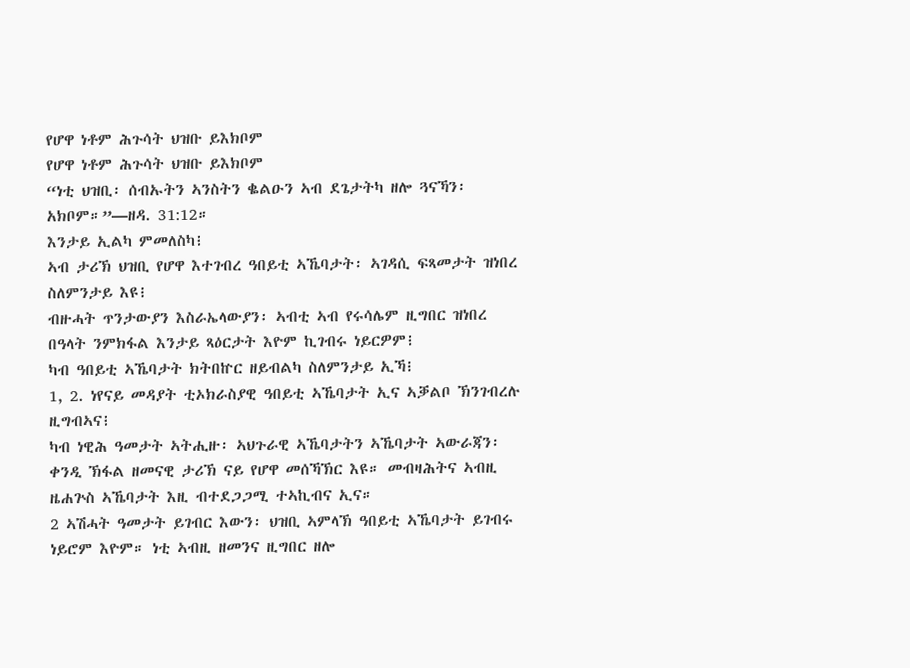የሆዋ ነቶም ሕጉሳት ህዝቡ ይእክቦም
የሆዋ ነቶም ሕጉሳት ህዝቡ ይእክቦም
“ነቲ ህዝቢ፡ ሰብኡትን ኣንስትን ቈልዑን ኣብ ደጌታትካ ዘሎ ጓናኻን፡ አክቦም።”—ዘዳ. 31:12።
እንታይ ኢልካ ምመለስካ፧
ኣብ ታሪኽ ህዝቢ የሆዋ እተገብረ ዓበይቲ ኣኼባታት፡ ኣገዳሲ ፍጻመታት ዝነበረ ስለምንታይ እዩ፧
ብዙሓት ጥንታውያን እስራኤላውያን፡ ኣብቲ ኣብ የሩሳሌም ዚግበር ዝነበረ በዓላት ንምክፋል እንታይ ጻዕርታት እዮም ኪገብሩ ነይርዎም፧
ካብ ዓበይቲ ኣኼባታት ክትበኵር ዘይብልካ ስለምንታይ ኢኻ፧
1, 2. ነየናይ መዳያት ቲኦክራስያዊ ዓበይቲ ኣኼባታት ኢና ኣቓልቦ ኽንገብረሉ ዚግብኣና፧
ካብ ነዊሕ ዓመታት ኣትሒዙ፡ ኣህጉራዊ ኣኼባታትን ኣኼባታት ኣውራጃን፡ ቀንዲ ኽፋል ዘመናዊ ታሪኽ ናይ የሆዋ መሰኻኽር እዩ። መብዛሕትና ኣብዚ ዜሐጕስ ኣኼባታት እዚ ብተደጋጋሚ ተኣኪብና ኢና።
2 ኣሽሓት ዓመታት ይገብር እውን፡ ህዝቢ ኣምላኽ ዓበይቲ ኣኼባታት ይገብሩ ነይሮም እዮም። ነቲ ኣብዚ ዘመንና ዚግበር ዘሎ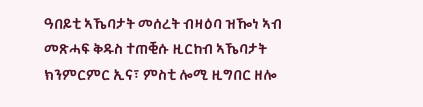ዓበይቲ ኣኼባታት መሰረት ብዛዕባ ዝዀነ ኣብ መጽሓፍ ቅዱስ ተጠቒሱ ዚርከብ ኣኼባታት ክንምርምር ኢና፣ ምስቲ ሎሚ ዚግበር ዘሎ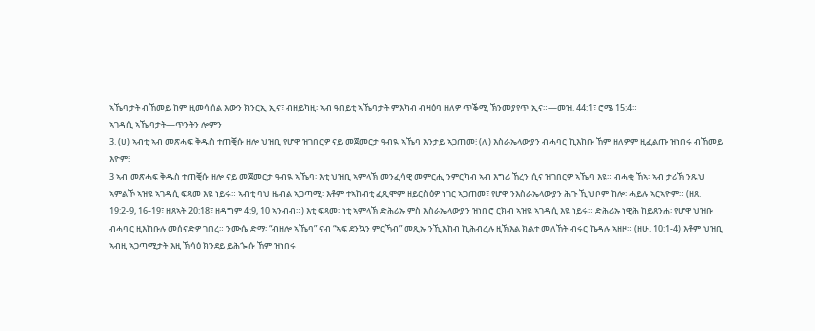ኣኼባታት ብኸመይ ከም ዚመሳሰል እውን ክንርኢ ኢና፣ ብዘይካዚ፡ ኣብ ዓበይቲ ኣኼባታት ምእካብ ብዛዕባ ዘለዎ ጥቕሚ ኽንመያየጥ ኢና።—መዝ. 44:1፣ ሮሜ 15:4።
ኣገዳሲ ኣኼባታት—ጥንትን ሎምን
3. (ሀ) ኣብቲ ኣብ መጽሓፍ ቅዱስ ተጠቒሱ ዘሎ ህዝቢ የሆዋ ዝገበርዎ ናይ መጀመርታ ዓብዪ ኣኼባ እንታይ ኣጋጠመ፧ (ለ) እስራኤላውያን ብሓባር ኪእከቡ ኸም ዘለዎም ዚፈልጡ ዝነበሩ ብኸመይ እዮም፧
3 ኣብ መጽሓፍ ቅዱስ ተጠቒሱ ዘሎ ናይ መጀመርታ ዓብዪ ኣኼባ፡ እቲ ህዝቢ ኣምላኽ መንፈሳዊ መምርሒ ንምርካብ ኣብ እግሪ ኸረን ሲና ዝገበርዎ ኣኼባ እዩ። ብሓቂ ኸኣ፡ ኣብ ታሪኽ ንጹህ ኣምልኾ ኣዝዩ ኣገዳሲ ፍጻመ እዩ ነይሩ። ኣብቲ ባህ ዜብል ኣጋጣሚ፡ እቶም ተኣከብቲ ፈጺሞም ዘይርስዕዎ ነገር ኣጋጠመ፣ የሆዋ ንእስራኤላውያን ሕጉ ኺህቦም ከሎ፡ ሓይሉ ኣርኣዮም። (ዘጸ. 19:2-9, 16-19፣ ዘጸኣት 20:18፣ ዘዳግም 4:9, 10 ኣንብብ።) እቲ ፍጻመ፡ ነቲ ኣምላኽ ድሕሪኡ ምስ እስራኤላውያን ዝነበሮ ርክብ ኣዝዩ ኣገዳሲ እዩ ነይሩ። ድሕሪኡ ነዊሕ ከይጸንሐ፡ የሆዋ ህዝቡ ብሓባር ዚእከቡሉ መሰናድዎ ገበረ። ንሙሴ ድማ፡ “ብዘሎ ኣኼባ” ናብ “ኣፍ ደንኳን ምርኻብ” መጺኡ ንኺእከብ ኪሕብረሉ ዚኽእል ክልተ መለኸት ብሩር ኬዳሉ ኣዘዞ። (ዘሁ. 10:1-4) እቶም ህዝቢ ኣብዚ ኣጋጣሚታት እዚ ኽሳዕ ክንደይ ይሕጐሱ ኸም ዝነበሩ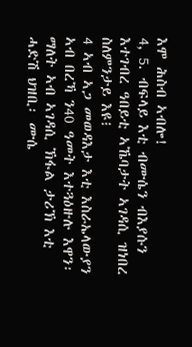እሞ ሕስብ ኣብሎ!
4, 5. ብፍላይ እቲ ብሙሴን ብእያሱን እተገብረ ዓበይቲ ኣኼባታት ኣገዳሲ ዝነበረ ስለምንታይ እዩ፧
4 ኣብ ኣጋ መወዳእታ እቲ እስራኤላውያን ኣብ በረኻ ን40 ዓመት እተጓዕዙሉ እዋን፡ ማለት ኣብ ኣገዳሲ ኽፋል ታሪኽ እቲ ሓድሽ ህዝቢ፡ ሙሴ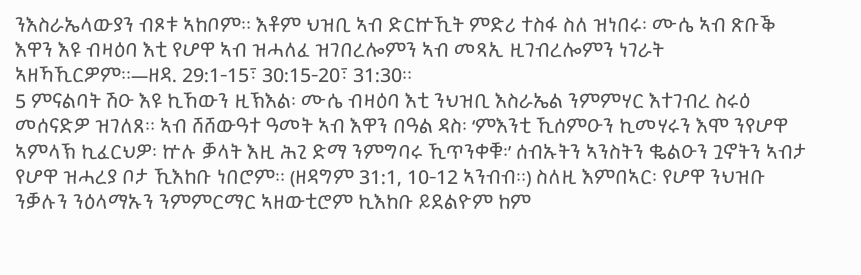ንእስራኤላውያን ብጾቱ ኣከቦም። እቶም ህዝቢ ኣብ ድርኵኺት ምድሪ ተስፋ ስለ ዝነበሩ፡ ሙሴ ኣብ ጽቡቕ እዋን እዩ ብዛዕባ እቲ የሆዋ ኣብ ዝሓለፈ ዝገበረሎምን ኣብ መጻኢ ዚገብረሎምን ነገራት ኣዘኻኺርዎም።—ዘዳ. 29:1-15፣ 30:15-20፣ 31:30።
5 ምናልባት ሽዑ እዩ ኪኸውን ዚኽእል፡ ሙሴ ብዛዕባ እቲ ንህዝቢ እስራኤል ንምምሃር እተገብረ ስሩዕ መሰናድዎ ዝገለጸ። ኣብ ሸሸውዓተ ዓመት ኣብ እዋን በዓል ዳስ፡ ‘ምእንቲ ኺሰምዑን ኪመሃሩን እሞ ንየሆዋ ኣምላኽ ኪፈርህዎ፡ ኵሉ ቓላት እዚ ሕጊ ድማ ንምግባሩ ኺጥንቀቑ፡’ ሰብኡትን ኣንስትን ቈልዑን ጓኖትን ኣብታ የሆዋ ዝሓረያ ቦታ ኺእከቡ ነበሮም። (ዘዳግም 31:1, 10-12 ኣንብብ።) ስለዚ እምበኣር፡ የሆዋ ንህዝቡ ንቓሉን ንዕላማኡን ንምምርማር ኣዘውቲሮም ኪእከቡ ይደልዮም ከም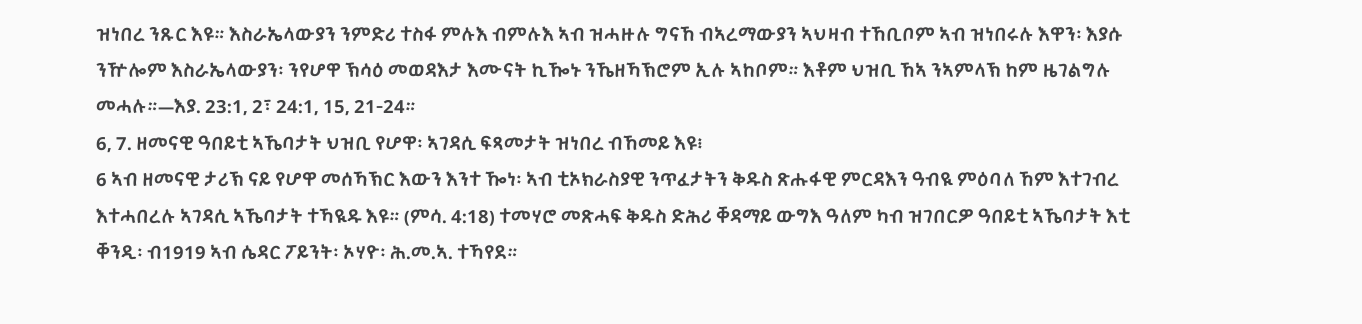ዝነበረ ንጹር እዩ። እስራኤላውያን ንምድሪ ተስፋ ምሉእ ብምሉእ ኣብ ዝሓዙሉ ግናኸ ብኣረማውያን ኣህዛብ ተኸቢቦም ኣብ ዝነበሩሉ እዋን፡ እያሱ ንዅሎም እስራኤላውያን፡ ንየሆዋ ኽሳዕ መወዳእታ እሙናት ኪዀኑ ንኼዘኻኽሮም ኢሉ ኣከቦም። እቶም ህዝቢ ኸኣ ንኣምላኽ ከም ዜገልግሉ መሓሉ።—እያ. 23:1, 2፣ 24:1, 15, 21-24።
6, 7. ዘመናዊ ዓበይቲ ኣኼባታት ህዝቢ የሆዋ፡ ኣገዳሲ ፍጻመታት ዝነበረ ብኸመይ እዩ፧
6 ኣብ ዘመናዊ ታሪኽ ናይ የሆዋ መሰኻኽር እውን እንተ ዀነ፡ ኣብ ቲኦክራስያዊ ንጥፈታትን ቅዱስ ጽሑፋዊ ምርዳእን ዓብዪ ምዕባለ ኸም እተገብረ እተሓበረሉ ኣገዳሲ ኣኼባታት ተኻዪዱ እዩ። (ምሳ. 4:18) ተመሃሮ መጽሓፍ ቅዱስ ድሕሪ ቐዳማይ ውግእ ዓለም ካብ ዝገበርዎ ዓበይቲ ኣኼባታት እቲ ቐንዲ፡ ብ1919 ኣብ ሴዳር ፖይንት፡ ኦሃዮ፡ ሕ.መ.ኣ. ተኻየደ።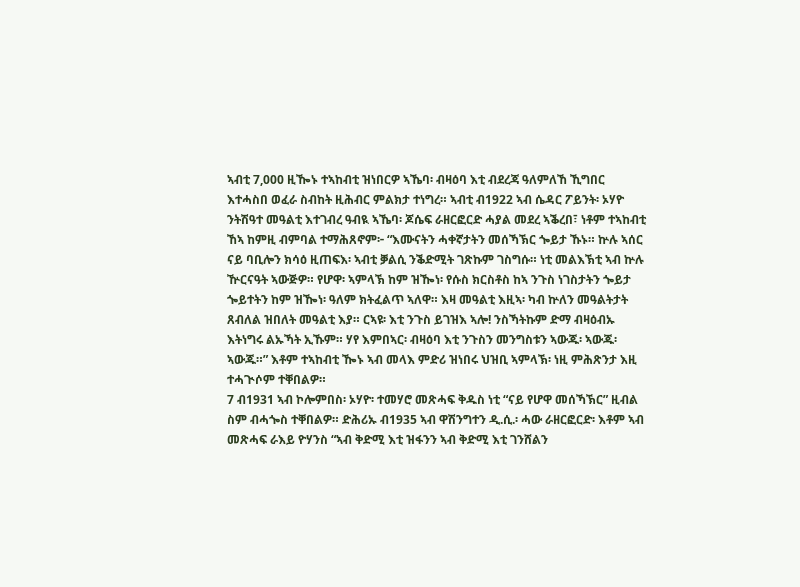ኣብቲ 7,000 ዚዀኑ ተኣከብቲ ዝነበርዎ ኣኼባ፡ ብዛዕባ እቲ ብደረጃ ዓለምለኸ ኺግበር እተሓስበ ወፈራ ስብከት ዚሕብር ምልክታ ተነግረ። ኣብቲ ብ1922 ኣብ ሴዳር ፖይንት፡ ኦሃዮ ንትሽዓተ መዓልቲ እተገብረ ዓብዪ ኣኼባ፡ ጆሴፍ ራዘርፎርድ ሓያል መደረ ኣቕረበ፣ ነቶም ተኣከብቲ ኸኣ ከምዚ ብምባል ተማሕጸኖም፦ “እሙናትን ሓቀኛታትን መሰኻኽር ጐይታ ኹኑ። ኵሉ ኣሰር ናይ ባቢሎን ክሳዕ ዚጠፍእ፡ ኣብቲ ቓልሲ ንቕድሚት ገጽኩም ገስግሱ። ነቲ መልእኽቲ ኣብ ኵሉ ዅርናዓት ኣውጅዎ። የሆዋ፡ ኣምላኽ ከም ዝዀነ፡ የሱስ ክርስቶስ ከኣ ንጉስ ነገስታትን ጐይታ ጐይተትን ከም ዝዀነ፡ ዓለም ክትፈልጥ ኣለዋ። እዛ መዓልቲ እዚኣ፡ ካብ ኵለን መዓልትታት ጸብለል ዝበለት መዓልቲ እያ። ርኣዩ፡ እቲ ንጉስ ይገዝእ ኣሎ! ንስኻትኩም ድማ ብዛዕብኡ እትነግሩ ልኡኻት ኢኹም። ሃየ እምበኣር፡ ብዛዕባ እቲ ንጉስን መንግስቱን ኣውጁ፡ ኣውጁ፡ ኣውጁ።” እቶም ተኣከብቲ ዀኑ ኣብ መላእ ምድሪ ዝነበሩ ህዝቢ ኣምላኽ፡ ነዚ ምሕጽንታ እዚ ተሓጒሶም ተቐበልዎ።
7 ብ1931 ኣብ ኮሎምበስ፡ ኦሃዮ፡ ተመሃሮ መጽሓፍ ቅዱስ ነቲ “ናይ የሆዋ መሰኻኽር” ዚብል ስም ብሓጐስ ተቐበልዎ። ድሕሪኡ ብ1935 ኣብ ዋሽንግተን ዲ.ሲ.፡ ሓው ራዘርፎርድ፡ እቶም ኣብ መጽሓፍ ራእይ ዮሃንስ “ኣብ ቅድሚ እቲ ዝፋንን ኣብ ቅድሚ እቲ ገንሸልን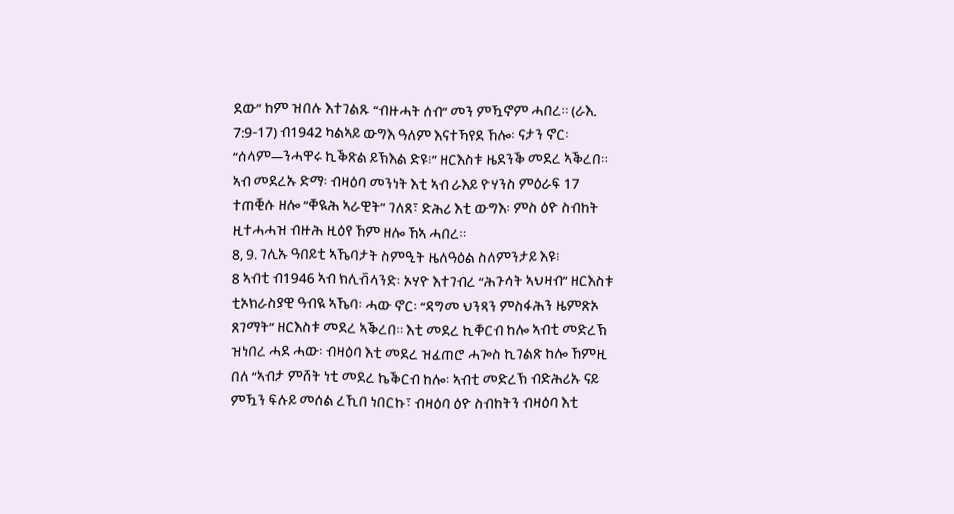ደው” ከም ዝበሉ እተገልጹ “ብዙሓት ሰብ” መን ምዃኖም ሓበረ። (ራእ. 7:9-17) ብ1942 ካልኣይ ውግእ ዓለም እናተኻየደ ኸሎ፡ ናታን ኖር፡ “ሰላም—ንሓዋሩ ኪቕጽል ይኽእል ድዩ፧” ዘርእስቱ ዜደንቕ መደረ ኣቕረበ። ኣብ መደረኡ ድማ፡ ብዛዕባ መንነት እቲ ኣብ ራእይ ዮሃንስ ምዕራፍ 17 ተጠቒሱ ዘሎ “ቐዪሕ ኣራዊት” ገለጸ፣ ድሕሪ እቲ ውግእ፡ ምስ ዕዮ ስብከት ዚተሓሓዝ ብዙሕ ዚዕየ ኸም ዘሎ ኸኣ ሓበረ።
8, 9. ገሊኡ ዓበይቲ ኣኼባታት ስምዒት ዜለዓዕል ስለምንታይ እዩ፧
8 ኣብቲ ብ1946 ኣብ ክሊቭላንድ፡ ኦሃዮ እተገብረ “ሕጉሳት ኣህዛብ” ዘርእስቱ ቲኦክራስያዊ ዓብዪ ኣኼባ፡ ሓው ኖር፡ “ዳግመ ህንጻን ምስፋሕን ዜምጽኦ ጸገማት” ዘርእስቱ መደረ ኣቕረበ። እቲ መደረ ኪቐርብ ከሎ ኣብቲ መድረኽ ዝነበረ ሓደ ሓው፡ ብዛዕባ እቲ መደረ ዝፈጠሮ ሓጐስ ኪገልጽ ከሎ ኸምዚ በለ “ኣብታ ምሸት ነቲ መደረ ኬቕርብ ከሎ፡ ኣብቲ መድረኽ ብድሕሪኡ ናይ ምዃን ፍሉይ መሰል ረኺበ ነበርኩ፣ ብዛዕባ ዕዮ ስብከትን ብዛዕባ እቲ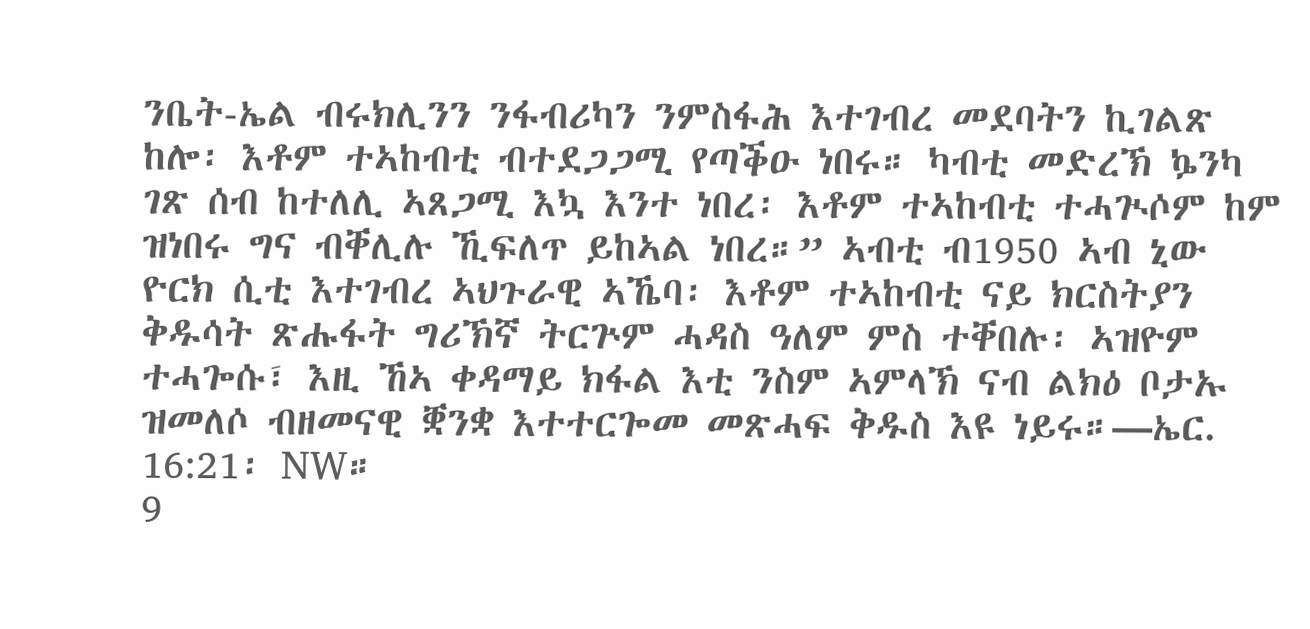ንቤት-ኤል ብሩክሊንን ንፋብሪካን ንምስፋሕ እተገብረ መደባትን ኪገልጽ ከሎ፡ እቶም ተኣከብቲ ብተደጋጋሚ የጣቕዑ ነበሩ። ካብቲ መድረኽ ኴንካ ገጽ ሰብ ከተለሊ ኣጸጋሚ እኳ እንተ ነበረ፡ እቶም ተኣከብቲ ተሓጒሶም ከም ዝነበሩ ግና ብቐሊሉ ኺፍለጥ ይከኣል ነበረ።” ኣብቲ ብ1950 ኣብ ኒው ዮርክ ሲቲ እተገብረ ኣህጉራዊ ኣኼባ፡ እቶም ተኣከብቲ ናይ ክርስትያን ቅዱሳት ጽሑፋት ግሪኽኛ ትርጕም ሓዳስ ዓለም ምስ ተቐበሉ፡ ኣዝዮም ተሓጐሱ፣ እዚ ኸኣ ቀዳማይ ክፋል እቲ ንስም ኣምላኽ ናብ ልክዕ ቦታኡ ዝመለሶ ብዘመናዊ ቛንቋ እተተርጐመ መጽሓፍ ቅዱስ እዩ ነይሩ።—ኤር. 16:21፡ NW።
9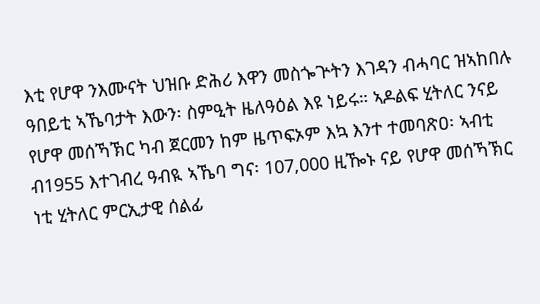እቲ የሆዋ ንእሙናት ህዝቡ ድሕሪ እዋን መስጐጕትን እገዳን ብሓባር ዝኣከበሉ ዓበይቲ ኣኼባታት እውን፡ ስምዒት ዜለዓዕል እዩ ነይሩ። ኣዶልፍ ሂትለር ንናይ የሆዋ መሰኻኽር ካብ ጀርመን ከም ዜጥፍኦም እኳ እንተ ተመባጽዐ፡ ኣብቲ ብ1955 እተገብረ ዓብዪ ኣኼባ ግና፡ 107,000 ዚዀኑ ናይ የሆዋ መሰኻኽር ነቲ ሂትለር ምርኢታዊ ሰልፊ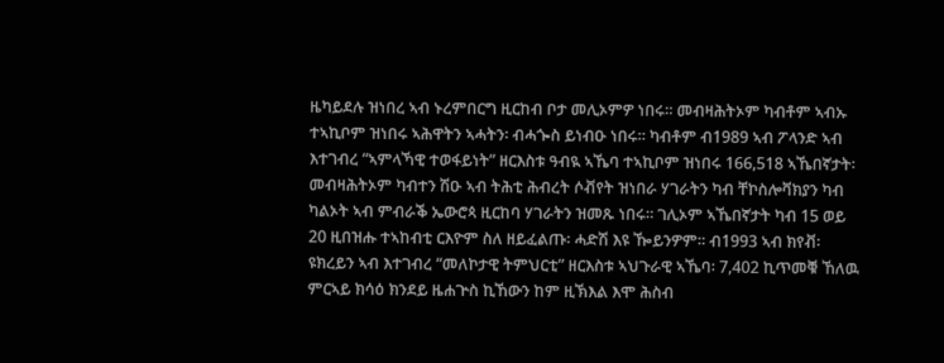ዜካይደሉ ዝነበረ ኣብ ኑረምበርግ ዚርከብ ቦታ መሊኦምዎ ነበሩ። መብዛሕትኦም ካብቶም ኣብኡ ተኣኪቦም ዝነበሩ ኣሕዋትን ኣሓትን፡ ብሓጐስ ይነብዑ ነበሩ። ካብቶም ብ1989 ኣብ ፖላንድ ኣብ እተገብረ “ኣምላኻዊ ተወፋይነት” ዘርእስቱ ዓብዪ ኣኼባ ተኣኪቦም ዝነበሩ 166,518 ኣኼበኛታት፡ መብዛሕትኦም ካብተን ሽዑ ኣብ ትሕቲ ሕብረት ሶቭየት ዝነበራ ሃገራትን ካብ ቸኮስሎቫክያን ካብ ካልኦት ኣብ ምብራቕ ኤውሮጳ ዚርከባ ሃገራትን ዝመጹ ነበሩ። ገሊኦም ኣኼበኛታት ካብ 15 ወይ 20 ዚበዝሑ ተኣከብቲ ርእዮም ስለ ዘይፈልጡ፡ ሓድሽ እዩ ዀይንዎም። ብ1993 ኣብ ክየቭ፡ ዩክረይን ኣብ እተገብረ “መለኮታዊ ትምህርቲ” ዘርእስቱ ኣህጉራዊ ኣኼባ፡ 7,402 ኪጥመቑ ኸለዉ ምርኣይ ክሳዕ ክንደይ ዜሐጕስ ኪኸውን ከም ዚኽእል እሞ ሕስብ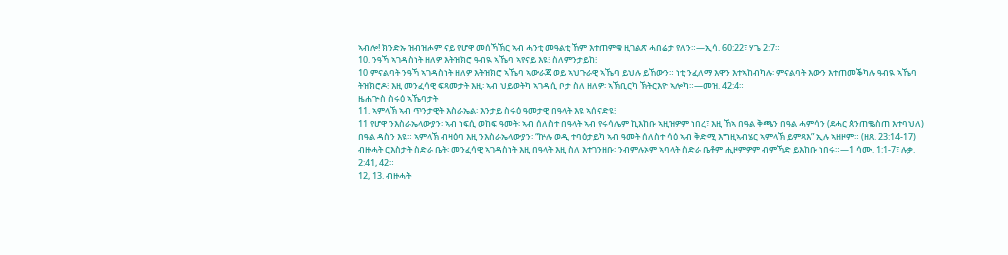ኣብሎ! ክንድኡ ዝብዝሖም ናይ የሆዋ መሰኻኽር ኣብ ሓንቲ መዓልቲ ኸም እተጠምቁ ዚገልጽ ሓበሬታ የለን።—ኢሳ. 60:22፣ ሃጌ 2:7።
10. ንዓኻ ኣገዳስነት ዘለዎ እትዝክሮ ዓብዪ ኣኼባ ኣየናይ እዩ፧ ስለምንታይከ፧
10 ምናልባት ንዓኻ ኣገዳስነት ዘለዎ እትዝክሮ ኣኼባ ኣውራጃ ወይ ኣህጉራዊ ኣኼባ ይህሉ ይኸውን። ነቲ ንፈለማ እዋን እተኣከብካሉ፡ ምናልባት እውን እተጠመቕካሉ ዓብዪ ኣኼባ ትዝክሮዶ፧ እዚ መንፈሳዊ ፍጻመታት እዚ፡ ኣብ ህይወትካ ኣገዳሲ ቦታ ስለ ዘለዎ፡ ኣኽቢርካ ኽትርእዮ ኣሎካ።—መዝ. 42:4።
ዜሐጕስ ስሩዕ ኣኼባታት
11. ኣምላኽ ኣብ ጥንታዊት እስራኤል፡ እንታይ ስሩዕ ዓመታዊ በዓላት እዩ ኣሰናድዩ፧
11 የሆዋ ንእስራኤላውያን፡ ኣብ ነፍሲ ወከፍ ዓመት፡ ኣብ ሰለስተ በዓላት ኣብ የሩሳሌም ኪእከቡ ኣዚዝዎም ነበረ፣ እዚ ኸኣ በዓል ቅጫን በዓል ሓምሳን (ደሓር ጰንጠቈስጠ እተባህለ) በዓል ዳስን እዩ። ኣምላኽ ብዛዕባ እዚ ንእስራኤላውያን፡ “ኵሉ ወዲ ተባዕታይካ ኣብ ዓመት ሰለስተ ሳዕ ኣብ ቅድሚ እግዚኣብሄር ኣምላኽ ይምጻእ” ኢሉ ኣዘዞም። (ዘጸ. 23:14-17) ብዙሓት ርእስታት ስድራ ቤት፡ መንፈሳዊ ኣገዳስነት እዚ በዓላት እዚ ስለ እተገንዘቡ፡ ንብምሉኦም ኣባላት ስድራ ቤቶም ሒዞምዎም ብምኻድ ይእከቡ ነበሩ።—1 ሳሙ. 1:1-7፣ ሉቃ. 2:41, 42።
12, 13. ብዙሓት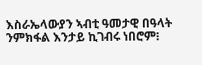እስራኤላውያን ኣብቲ ዓመታዊ በዓላት ንምክፋል እንታይ ኪገብሩ ነበሮም፧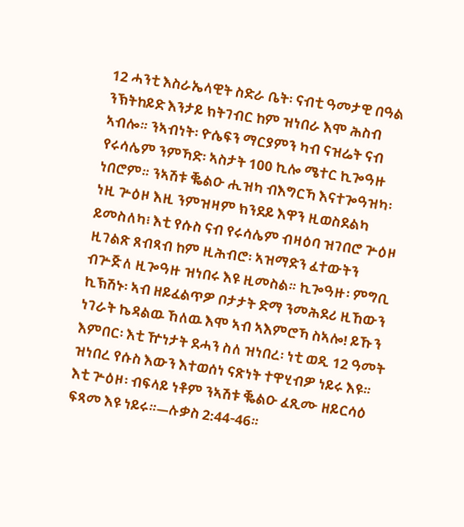12 ሓንቲ እስራኤላዊት ስድራ ቤት፡ ናብቲ ዓመታዊ በዓል ንኽትከይድ እንታይ ክትገብር ከም ዝነበራ እሞ ሕስብ ኣብሎ። ንኣብነት፡ ዮሴፍን ማርያምን ካብ ናዝሬት ናብ የሩሳሌም ንምኻድ፡ ኣስታት 100 ኪሎ ሜተር ኪጐዓዙ ነበሮም። ንኣሽቱ ቘልዑ ሒዝካ ብእግርኻ እናተጐዓዝካ፡ ነዚ ጕዕዞ እዚ ንምዝዛም ክንደይ እዋን ዚወስደልካ ይመስለካ፧ እቲ የሱስ ናብ የሩሳሌም ብዛዕባ ዝገበሮ ጕዕዞ ዚገልጽ ጸብጻብ ከም ዚሕብሮ፡ ኣዝማድን ፈተውትን ብጕጅለ ዚጐዓዙ ዝነበሩ እዩ ዚመስል። ኪጐዓዙ፡ ምግቢ ኪኽሽኑ፡ ኣብ ዘይፈልጥዎ ቦታታት ድማ ንመሕደሪ ዚኸውን ነገራት ኬዳልዉ ኸለዉ እሞ ኣብ ኣእምሮኻ ስኣሎ! ይኹን እምበር፡ እቲ ዅነታት ደሓን ስለ ዝነበረ፡ ነቲ ወዲ 12 ዓመት ዝነበረ የሱስ እውን እተወሰነ ናጽነት ተዋሂብዎ ነይሩ እዩ። እቲ ጕዕዞ፡ ብፍላይ ነቶም ንኣሽቱ ቘልዑ ፈጺሙ ዘይርሳዕ ፍጻመ እዩ ነይሩ።—ሉቃስ 2:44-46።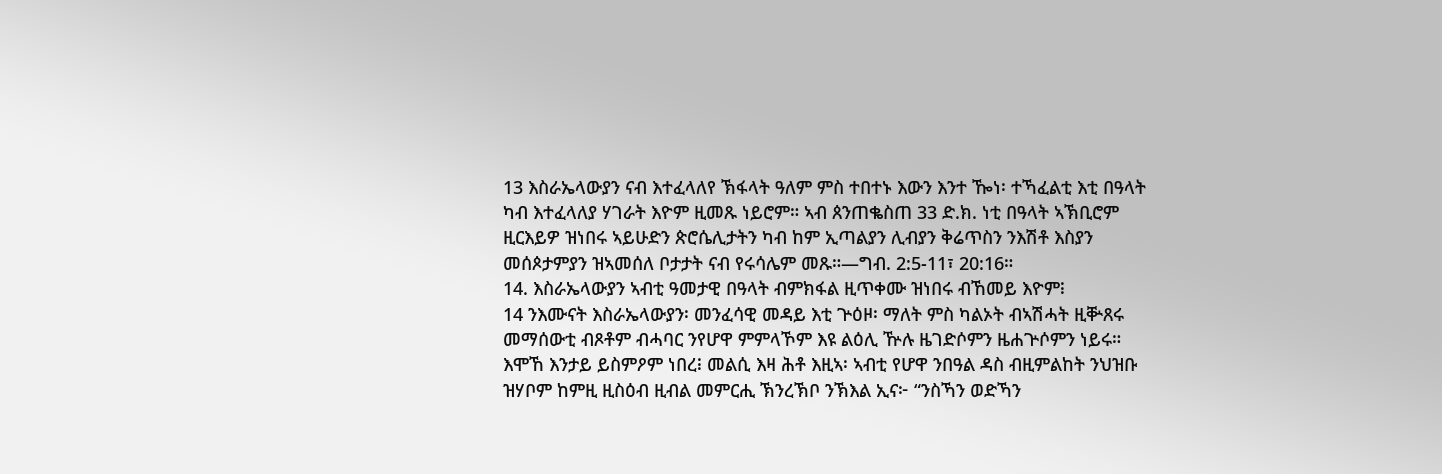13 እስራኤላውያን ናብ እተፈላለየ ኽፋላት ዓለም ምስ ተበተኑ እውን እንተ ዀነ፡ ተኻፈልቲ እቲ በዓላት ካብ እተፈላለያ ሃገራት እዮም ዚመጹ ነይሮም። ኣብ ጰንጠቈስጠ 33 ድ.ክ. ነቲ በዓላት ኣኽቢሮም ዚርእይዎ ዝነበሩ ኣይሁድን ጵሮሴሊታትን ካብ ከም ኢጣልያን ሊብያን ቅሬጥስን ንእሽቶ እስያን መሰጶታምያን ዝኣመሰለ ቦታታት ናብ የሩሳሌም መጹ።—ግብ. 2:5-11፣ 20:16።
14. እስራኤላውያን ኣብቲ ዓመታዊ በዓላት ብምክፋል ዚጥቀሙ ዝነበሩ ብኸመይ እዮም፧
14 ንእሙናት እስራኤላውያን፡ መንፈሳዊ መዳይ እቲ ጕዕዞ፡ ማለት ምስ ካልኦት ብኣሽሓት ዚቝጸሩ መማሰውቲ ብጾቶም ብሓባር ንየሆዋ ምምላኾም እዩ ልዕሊ ዅሉ ዜገድሶምን ዜሐጕሶምን ነይሩ። እሞኸ እንታይ ይስምዖም ነበረ፧ መልሲ እዛ ሕቶ እዚኣ፡ ኣብቲ የሆዋ ንበዓል ዳስ ብዚምልከት ንህዝቡ ዝሃቦም ከምዚ ዚስዕብ ዚብል መምርሒ ኽንረኽቦ ንኽእል ኢና፦ “ንስኻን ወድኻን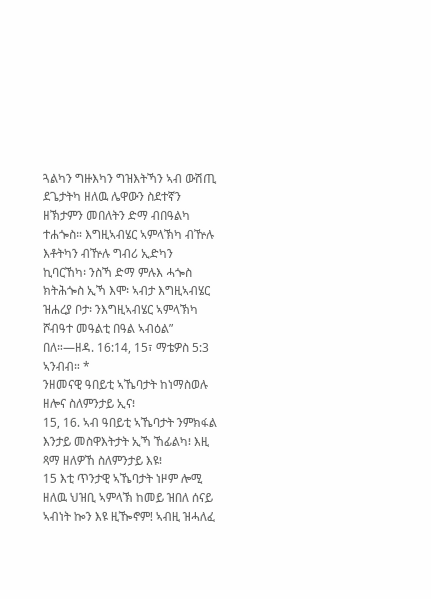ጓልካን ግዙእካን ግዝእትኻን ኣብ ውሽጢ ደጌታትካ ዘለዉ ሌዋውን ስደተኛን ዘኽታምን መበለትን ድማ ብበዓልካ ተሐጐስ። እግዚኣብሄር ኣምላኽካ ብዅሉ እቶትካን ብዅሉ ግብሪ ኢድካን ኪባርኸካ፡ ንስኻ ድማ ምሉእ ሓጐስ ክትሕጐስ ኢኻ እሞ፡ ኣብታ እግዚኣብሄር ዝሐረያ ቦታ፡ ንእግዚኣብሄር ኣምላኽካ ሾብዓተ መዓልቲ በዓል ኣብዕል” በለ።—ዘዳ. 16:14, 15፣ ማቴዎስ 5:3 ኣንብብ። *
ንዘመናዊ ዓበይቲ ኣኼባታት ከነማስወሉ ዘሎና ስለምንታይ ኢና፧
15, 16. ኣብ ዓበይቲ ኣኼባታት ንምክፋል እንታይ መስዋእትታት ኢኻ ኸፊልካ፧ እዚ ጻማ ዘለዎኸ ስለምንታይ እዩ፧
15 እቲ ጥንታዊ ኣኼባታት ነዞም ሎሚ ዘለዉ ህዝቢ ኣምላኽ ከመይ ዝበለ ሰናይ ኣብነት ኰን እዩ ዚዀኖም! ኣብዚ ዝሓለፈ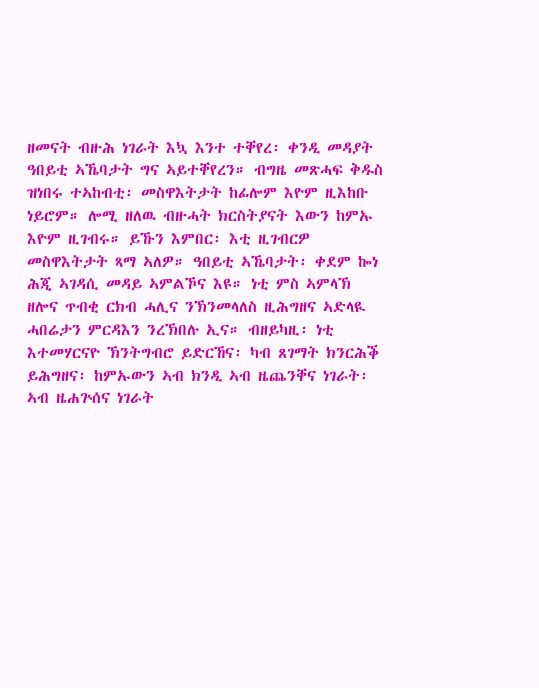ዘመናት ብዙሕ ነገራት እኳ እንተ ተቐየረ፡ ቀንዲ መዳያት ዓበይቲ ኣኼባታት ግና ኣይተቐየረን። ብግዜ መጽሓፍ ቅዱስ ዝነበሩ ተኣከብቲ፡ መስዋእትታት ከፊሎም እዮም ዚእከቡ ነይሮም። ሎሚ ዘለዉ ብዙሓት ክርስትያናት እውን ከምኡ እዮም ዚገብሩ። ይኹን እምበር፡ እቲ ዚገብርዎ መስዋእትታት ጻማ ኣለዎ። ዓበይቲ ኣኼባታት፡ ቀደም ኰነ ሕጂ ኣገዳሲ መዳይ ኣምልኾና እዩ። ነቲ ምስ ኣምላኽ ዘሎና ጥብቂ ርክብ ሓሊና ንኽንመላለስ ዚሕግዘና ኣድላዪ ሓበሬታን ምርዳእን ንረኽበሉ ኢና። ብዘይካዚ፡ ነቲ እተመሃርናዮ ኽንትግብሮ ይድርኸና፡ ካብ ጸገማት ክንርሕቕ ይሕግዘና፡ ከምኡውን ኣብ ክንዲ ኣብ ዜጨንቐና ነገራት፡ ኣብ ዜሐጕሰና ነገራት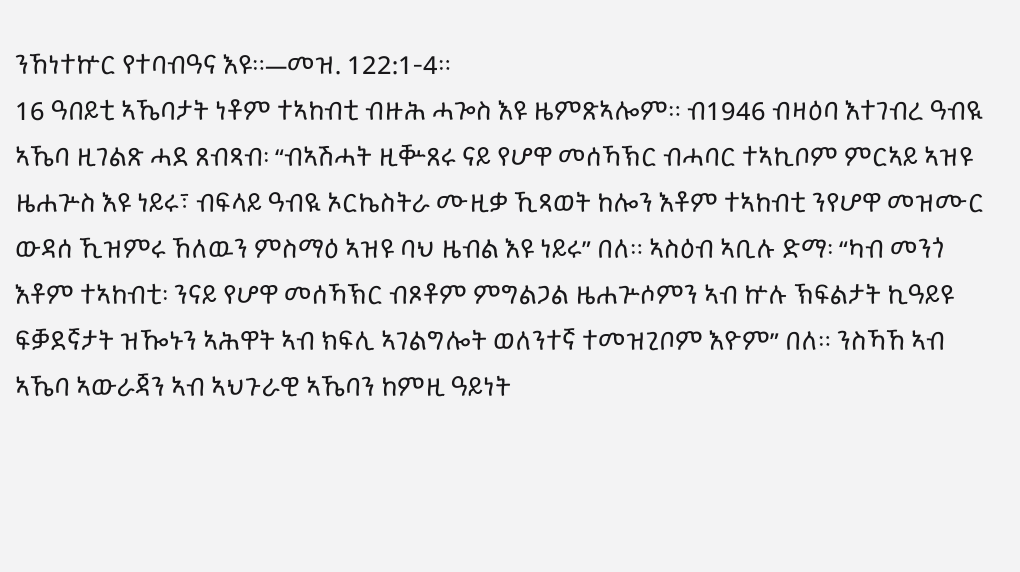ንኸነተኵር የተባብዓና እዩ።—መዝ. 122:1-4።
16 ዓበይቲ ኣኼባታት ነቶም ተኣከብቲ ብዙሕ ሓጐስ እዩ ዜምጽኣሎም። ብ1946 ብዛዕባ እተገብረ ዓብዪ ኣኼባ ዚገልጽ ሓደ ጸብጻብ፡ “ብኣሽሓት ዚቝጸሩ ናይ የሆዋ መሰኻኽር ብሓባር ተኣኪቦም ምርኣይ ኣዝዩ ዜሐጕስ እዩ ነይሩ፣ ብፍላይ ዓብዪ ኦርኬስትራ ሙዚቃ ኺጻወት ከሎን እቶም ተኣከብቲ ንየሆዋ መዝሙር ውዳሰ ኺዝምሩ ኸለዉን ምስማዕ ኣዝዩ ባህ ዜብል እዩ ነይሩ” በለ። ኣስዕብ ኣቢሉ ድማ፡ “ካብ መንጎ እቶም ተኣከብቲ፡ ንናይ የሆዋ መሰኻኽር ብጾቶም ምግልጋል ዜሐጕሶምን ኣብ ኵሉ ኽፍልታት ኪዓይዩ ፍቓደኛታት ዝዀኑን ኣሕዋት ኣብ ክፍሊ ኣገልግሎት ወለንተኛ ተመዝጊቦም እዮም” በለ። ንስኻኸ ኣብ ኣኼባ ኣውራጃን ኣብ ኣህጉራዊ ኣኼባን ከምዚ ዓይነት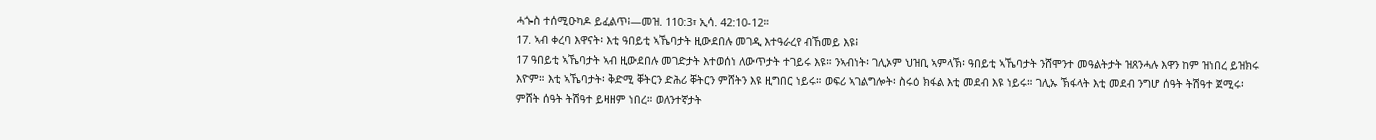ሓጐስ ተሰሚዑካዶ ይፈልጥ፧—መዝ. 110:3፣ ኢሳ. 42:10-12።
17. ኣብ ቀረባ እዋናት፡ እቲ ዓበይቲ ኣኼባታት ዚውደበሉ መገዲ እተዓራረየ ብኸመይ እዩ፧
17 ዓበይቲ ኣኼባታት ኣብ ዚውደበሉ መገድታት እተወሰነ ለውጥታት ተገይሩ እዩ። ንኣብነት፡ ገሊኦም ህዝቢ ኣምላኽ፡ ዓበይቲ ኣኼባታት ንሸሞንተ መዓልትታት ዝጸንሓሉ እዋን ከም ዝነበረ ይዝክሩ እዮም። እቲ ኣኼባታት፡ ቅድሚ ቐትርን ድሕሪ ቐትርን ምሸትን እዩ ዚግበር ነይሩ። ወፍሪ ኣገልግሎት፡ ስሩዕ ክፋል እቲ መደብ እዩ ነይሩ። ገሊኡ ኽፋላት እቲ መደብ ንግሆ ሰዓት ትሽዓተ ጀሚሩ፡ ምሸት ሰዓት ትሽዓተ ይዛዘም ነበረ። ወለንተኛታት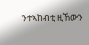ንተኣከብቲ ዚኸውን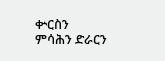ቍርስን ምሳሕን ድራርን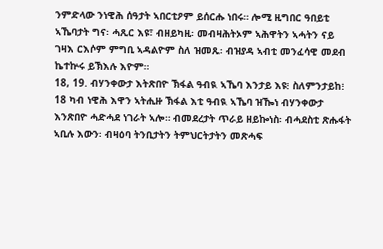ንምድላው ንነዊሕ ሰዓታት ኣበርቲዖም ይሰርሑ ነበሩ። ሎሚ ዚግበር ዓበይቲ ኣኼባታት ግና፡ ሓጺር እዩ፣ ብዘይካዚ፡ መብዛሕትኦም ኣሕዋትን ኣሓትን ናይ ገዛእ ርእሶም ምግቢ ኣዳልዮም ስለ ዝመጹ፡ ብዝያዳ ኣብቲ መንፈሳዊ መደብ ኬተኵሩ ይኽእሉ እዮም።
18, 19. ብሃንቀውታ እትጽበዮ ኽፋል ዓብዪ ኣኼባ እንታይ እዩ፧ ስለምንታይከ፧
18 ካብ ነዊሕ እዋን ኣትሒዙ ኽፋል እቲ ዓብዪ ኣኼባ ዝዀነ ብሃንቀውታ እንጽበዮ ሓድሓደ ነገራት ኣሎ። ብመደረታት ጥራይ ዘይኰነስ፡ ብሓደስቲ ጽሑፋት ኣቢሉ እውን፡ ብዛዕባ ትንቢታትን ትምህርትታትን መጽሓፍ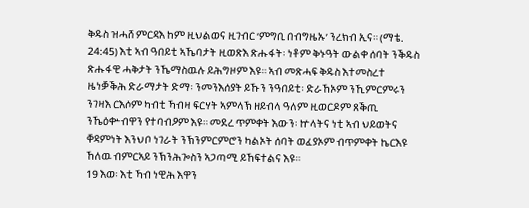ቅዱስ ዝሓሸ ምርዳእ ከም ዚህልወና ዚገብር ‘ምግቢ በብግዜኡ’ ንረክብ ኢና። (ማቴ. 24:45) እቲ ኣብ ዓበይቲ ኣኼባታት ዚወጽእ ጽሑፋት፡ ነቶም ቅኑዓት ውልቀ ሰባት ንቕዱስ ጽሑፋዊ ሓቅታት ንኼማስዉሉ ይሕግዞም እዩ። ኣብ መጽሓፍ ቅዱስ እተመስረተ ዜነቓቕሕ ድራማታት ድማ፡ ንመንእሰያት ይኹን ንዓበይቲ፡ ድራኸኦም ንኺምርምሩን ንገዛእ ርእሶም ካብቲ ኻብዛ ፍርሃት ኣምላኽ ዘይብላ ዓለም ዚወርዶም ጸቕጢ ንኼዕቍብዋን የተባብዖም እዩ። መደረ ጥምቀት እውን፡ ኵላትና ነቲ ኣብ ህይወትና ቐዳምነት እንህቦ ነገራት ንኽንምርምሮን ካልኦት ሰባት ወፈያኦም ብጥምቀት ኬርእዩ ኸለዉ ብምርኣይ ንኽንሕጐስን ኣጋጣሚ ይኸፍተልና እዩ።
19 እወ፡ እቲ ኻብ ነዊሕ እዋን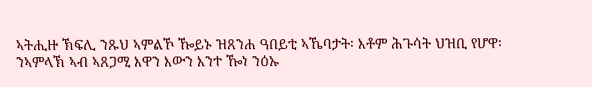ኣትሒዙ ኽፍሊ ንጹህ ኣምልኾ ዀይኑ ዝጸንሐ ዓበይቲ ኣኼባታት፡ እቶም ሕጉሳት ህዝቢ የሆዋ፡ ንኣምላኽ ኣብ ኣጸጋሚ እዋን እውን እንተ ዀነ ንዕኡ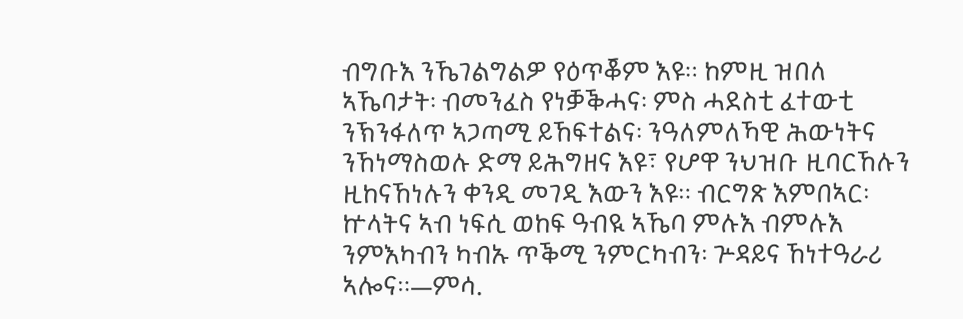ብግቡእ ንኼገልግልዎ የዕጥቖም እዩ። ከምዚ ዝበለ ኣኼባታት፡ ብመንፈስ የነቓቕሓና፡ ምስ ሓደስቲ ፈተውቲ ንኽንፋለጥ ኣጋጣሚ ይኸፍተልና፡ ንዓለምለኻዊ ሕውነትና ንኸነማስወሉ ድማ ይሕግዘና እዩ፣ የሆዋ ንህዝቡ ዚባርኸሉን ዚከናኸነሉን ቀንዲ መገዲ እውን እዩ። ብርግጽ እምበኣር፡ ኵላትና ኣብ ነፍሲ ወከፍ ዓብዪ ኣኼባ ምሉእ ብምሉእ ንምእካብን ካብኡ ጥቕሚ ንምርካብን፡ ጕዳይና ኸነተዓራሪ ኣሎና።—ምሳ.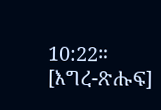10:22።
[እግረ-ጽሑፍ]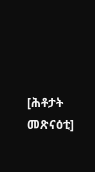[ሕቶታት መጽናዕቲ]